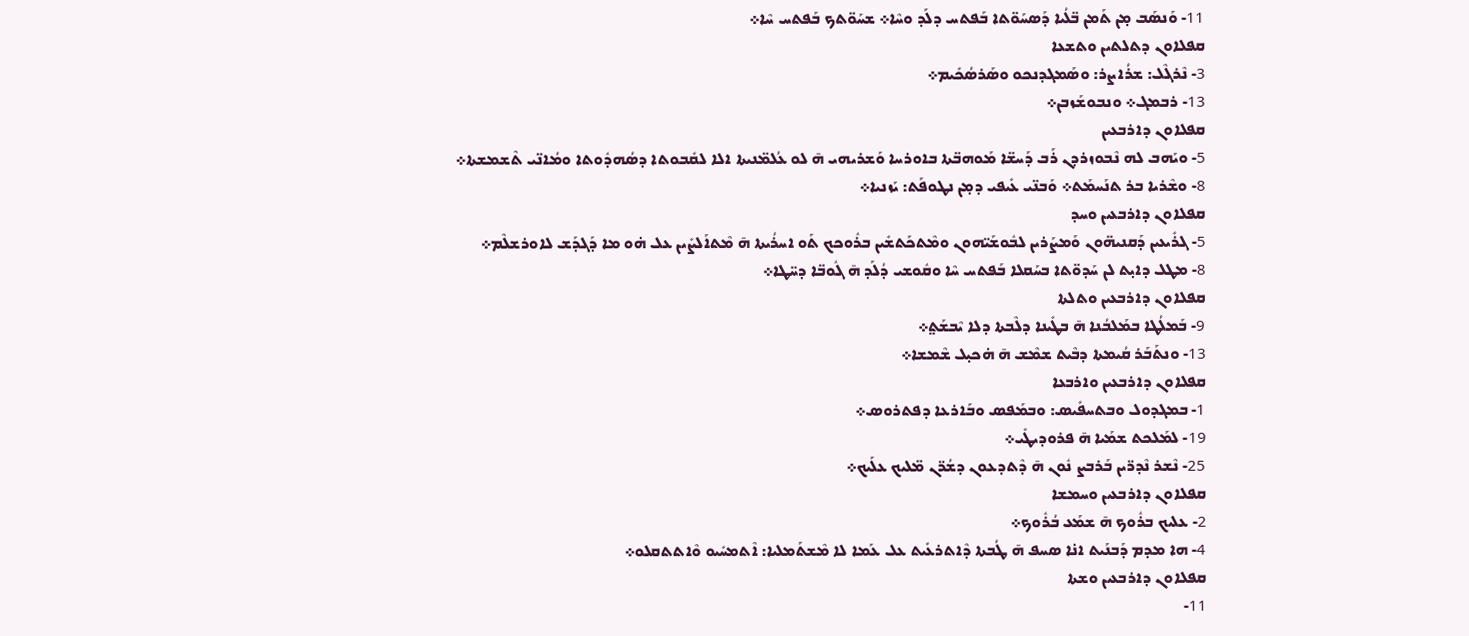11- ܘܰܢܣܰܒ ܡ̣ܢ ܬܰܡܢ ܒ̈ܠܳܝܐ ܕܰܣܚܰܘ̈ܬܐ ܒܰܦܬܚ ܕܠܰܕ ܘܚܶܐ܀ ܫܚܰܘ̈ܬܟ ܒܰܦܬܚ ܚܶܐ܀
ܩܦܠܐܘܢ ܕܬܠܬܝܢ ܘܬܫܥܐ
3- ܢܶܪܓܶܠ: ܫܪܳܐܨܪ: ܘܣܰܡܓܕܢܟܘ ܘܣܰܪܣܳܟܺܝܡ܀
13- ܪܒܡܓ܀ ܘܢܒܘܫܰܙܒܢ܀
ܩܦܠܐܘܢ ܕܐܪܒܥܝܢ
5- ܘܝܰܗܒ ܠܗ ܢܶܒܘܙܪܕܢ ܪܰܒ ܕܰܚܫ̈ܐ ܡܰܘܗܒ̈ܬܐ ܒܐܘܪܚܐ ܘܰܫܪܝܗܝ ܗ̄ ܠܘ ܥܳܠܡ̈ܢܝܬܐ ܐܠܐ ܠܩܺܒܘܬܐ ܕܣܳܗܕܽܘܬܐ ܘܡܳܐܢ̈ܝ ܬܶܫܡܫܬܐ܀
8- ܘܫܶܪܝܐ ܒܪ ܬܢܰܚܡܰܬ܀ ܘܰܒܢ̈ܝ ܥܺܝܦܝ ܕܡ̣ܢ ܢܛܘܦܰܬ: ܝܰܙܢܝܐ܀
ܩܦܠܐܘܢ ܕܐܪܒܥܝܢ ܘܚܕ
5- ܓܪܺܝܥܝܢ ܕܰܩܢܝܗ̈ܘܢ ܘܰܡܨܰܪܝܢ ܠܒܽܘܫܰܝ̈ܗܘܢ ܘܡܶܬܟܰܬܫܺܝܢ ܒܪܽܘܟܟ ܬܰܘ ܐܚܪܳܝܬܐ ܗ̄ ܡܶܬܐܰܠܨܺܝܢ ܥܠ ܗ̇ܘ ܡܐ ܕܰܓܕܰܫ ܠܐܘܪܫܠܶܡ܀
8- ܡܛܠ ܕܐܝ̣ܬ ܠܢ ܚܰܕܘ̈ܬܐ ܒܚܰܩܠܐ ܒܰܦܬܚ ܚܶܐ ܘܩܽܘܫܝ ܕܳܠܰܕ ܗ̄ ܓܽܘܒ̈ܐ ܕܚ̈ܛܐ܀
ܩܦܠܐܘܢ ܕܐܪܒܥܝܢ ܘܬܠܬܐ
9- ܒܰܡܠܳܛܐ ܒܡܰܠܒܳܢܐ ܗ̄ ܒܛܺܝܢܐ ܕܠܶܒܬܐ ܕܠܐ ܝܶܒܫܰܬ݀܀
13- ܘܢܬܰܒܰܪ ܩܳܝܡܬܐ ܕܒܶܝܬ ܫܡܶܫ ܗ̄ ܗ̇ܟܝ̣ܠ ܫܶܡܫܐ܀
ܩܦܠܐܘܢ ܕܐܪܒܥܝܢ ܘܐܪܒܥܐ
1- ܒܡܓܕܘܠ ܘܒܬܚܦܺܝܣ: ܘܒܡܰܦܣ ܘܒܰܐܪܥܐ ܕܦܬܪܘܣ܀
19- ܠܡܰܠܟܬ ܫܡܰܝܐ ܗ̄ ܦܪܘܕܝܛܺܝ܀
25- ܢܶܫܪ ܢܶܕܪ̈ܝܢ ܒܰܪܒܨ ܢܽܘܢ ܗ̄ ܕܶܬܕܥܘܢ ܕܫܳܪ̈ܢ ܡ̈ܠܝܟ ܥܠܰܝܟ܀
ܩܦܠܐܘܢ ܕܐܪܒܥܝܢ ܘܚܡܫܐ
2- ܥܠܝܟ ܒܪܽܘܟ ܗ̄ ܫܡܰܥ ܒܳܪܽܘܟ܀
4- ܗܐ ܡܕܡ ܕܰܒܢܰܝܬ ܐܢ̇ܐ ܣܚܦ ܗ̄ ܛܳܒܬܐ ܕܶܐܬܪܥܺܝܬ ܥܠ ܥܰܡܐ ܠܐ ܡܶܫܬܰܡܠܝܐ: ܐܶܬܡܚܺܝܘ ܘܶܐܬܬܩܠܘ܀
ܩܦܠܐܘܢ ܕܐܪܒܥܝܢ ܘܫܬܐ
11-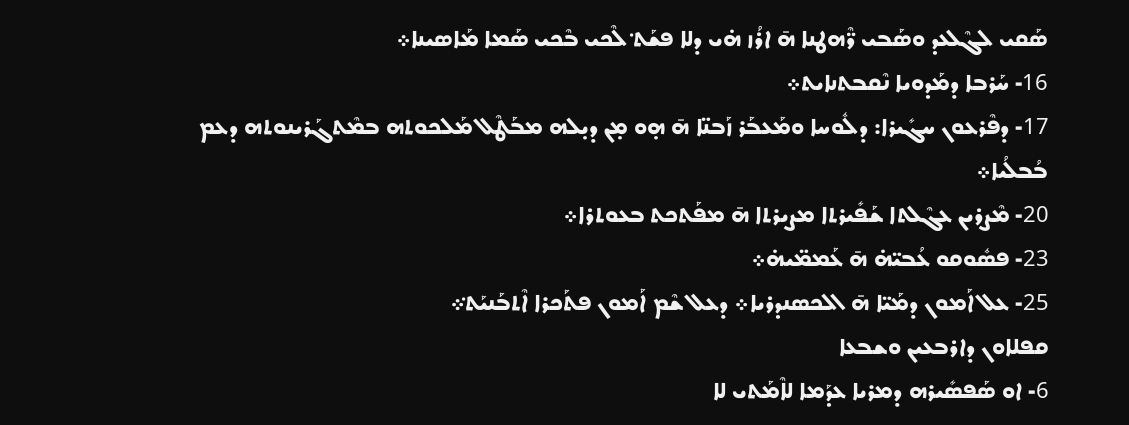ܣܰܩܝ ܠܓܶܠܥܕ ܘܣܰܒܝ ܪ̈ܶܗܛܢܐ ܗ̄ ܐܪܳܙ ܗ̇ܝ ܕܠܐ ܦܫܰܬ݀ ܠܶܟܝ ܒܶܟܝ ܣܰܡܐ ܡܰܐܣܝܢܐ܀
16- ܚܰܪܒܐ ܕܡܰܕܘܝܐ ܢܶܩܒܬܢܐܝܬ܀
17- ܕܦܶܪܥܘܢ ܚܓܺܝܪܐ: ܕܠܽܘܚܐ ܘܡܰܥܒܰܪ ܙܰܒܢ̈ܐ ܗ̄ ܗ̣ܘ ܡ̣ܢ ܕܝ̣ܠܗ ܡܒܰܛܶܠ ܡܰܠܟܘܬܗ ܒܡܶܬܓܰܪܝܢܘܬܗ ܕܥܡ ܒܳܒܠܳܝܐ܀
20- ܡܶܨܪܝܢ ܥܓܶܠܬܐ ܫܰܦܺܝܪܬܐ ܡܨܝܪܬܐ ܗ̄ ܡܦܰܬܟܬ ܒܥܘܬܪܐ܀
23- ܦܣܽܘܩܘ ܥܳܒܝ̈ܗ̇ ܗ̄ ܥܰܡܡ̈ܝܗ̇܀
25- ܥܠ ܐܰܡܘܢ ܕܡܰܝ̈ܐ ܗ̄ ܐܠܟܣܢܕܪܝܐ܀ ܕܥܠ ܫܶܡ ܐܰܡܘܢ ܦܬܰܟܪܐ ܐܶܬܒܰܢܝܰܬ݀܀
ܩܦܠܐܘܢ ܕܐܪܒܥܝܢ ܘܫܒܥܐ
6- ܐܘ ܣܰܦܣܺܝܪܗ ܕܡܪܝܐ ܥܕܰܡܐ ܠܐܶܡܰܬܝ ܠܐ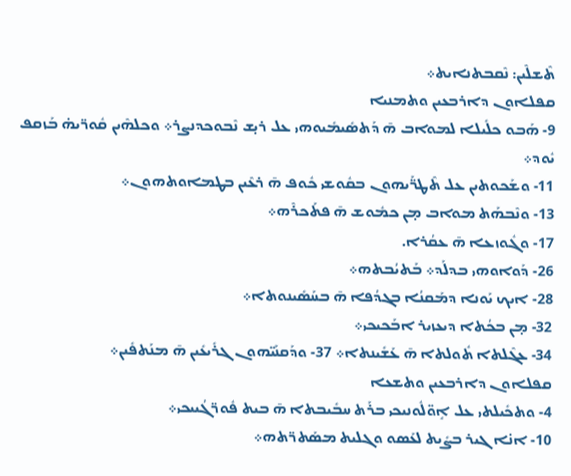ܬܶܫܠܶܝܢ: ܢܶܩܒܬܢܐܝܬ܀
ܩܦܠܐܘܢ ܕܐܪܒܥܝܢ ܘܬܡܢܝܐ
9- ܗܰܒܘ ܟܠܺܝܠܐ ܠܡܘܐܒ ܗ̄ ܕܰܬܣܺܝܡܺܝܘܗܝ ܥܠ ܪܝ̣ܫ ܢܶܒܘܟܕܢܨܪ܀ ܘܟܠܗܶܝܢ ܩܽܘܪ̈ܝܗ̇ ܒܰܙܩܦ ܝܽܘܕ܀
11- ܘܫܰܟܘܬܝܢ ܥܠ ܬܶܛܪ̈ܰܝܗܘܢ ܒܩܽܘܫܝ ܟܽܘܦ ܗ̄ ܪܥܶܝܢ ܒܛܡܐܘܬܗܘܢ܀
13- ܘܢܶܒܗܰܬ ܡܘܐܒ ܡ̣ܢ ܟܡܽܘܫ ܗ̄ ܦܬܰܟܪܶܗ܀
17- ܘܓܽܘܙܥܐ ܗ̄ ܥܩܳܪܐ.
26- ܕܰܘܐܘܗܝ ܒܕܠܰܕ܀ ܒܰܬܝܳܒܬܗ܀
28- ܐܝܟ ܝܰܘܢܐ ܕܡܰܩܢܳܐ ܒܓܕܳܦܐ ܗ̄ ܒܚܰܣܺܝܢܘܬܐ܀
32- ܡ̣ܢ ܒܟܳܬܐ ܕܝܥܙܝܪ ܐܒܰܟܝܟܝ܀
34- ܥܓܶܠܬܐ ܬܽܘܠܬܐ ܗ̄ ܥܰܫܺܝܢܬܐ܀ 37- ܘܕܰܩܢܰܝ̈ܗܘܢ ܓܪܺܝܥܺܝܢ ܗ̄ ܡܢܰܬܦܺܝܢ܀
ܩܦܠܐܘܢ ܕܐܪܒܥܝܢ ܘܬܫܥܐ
4- ܘܬܟܺܝܠܬܝ ܥܠ ܐܱܘ̈ܠܽܘܢܝܟܝ ܒܪܰܬ ܚܒܺܝܒܬܐ ܗ̄ ܒܝܬ ܦܽܘܪ̈ܓܳܝܝܟܝ܀
10- ܐܢ̇ܐ ܓܝܪ ܒܨܺܝܬ ܠܥܰܣܘ ܘܓܠܝܬ ܡܣܰܬܪ̈ܬܗ܀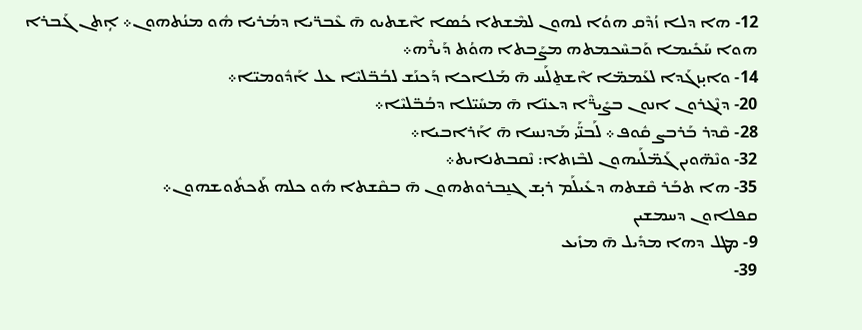12- ܗܐ ܕܠܐ ܙܳܕܶܩ ܗܘܳܐ ܠܗܘܢ ܠܡܶܫܬܐ ܟܳܣܐ ܐܶܫܬܝܘ ܗ̄ ܥܶܒܪ̈ܝܐ ܕܡܳܪܝܐ ܗܽܘ ܡܢܳܬܗܘܢ܀ ܐܴܬܢ ܓܰܒܪܐ ܗܘܐ ܚܰܟܺܝܡܐ ܘܰܒܚܶܟܡܬܗ ܡܨܰܒܬܐ ܗܘܳܬ ܕܰܝܪܶܗ܀
14- ܘܐܝ̣ܙܓܰܕܐ ܠܥܰܡܡ̈ܐ ܐܶܫܬ̱ܠܰܚ ܗ̄ ܡܰܠܐܟܐ ܕܰܟܢܰܫ ܠܒܳܒ̈ܠܝܶܐ ܥܠ ܐܰܕܽܘܡܝ̈ܐ܀
20- ܕܢܶܓܪܘܢ ܐܢܘܢ ܒܨܺܝܪ̈ܶܐ ܕܥܢ̈ܐ ܗ̄ ܡܚܺܝ̈ܠܐ ܕܒܳܒ̈ܠܝܶܐ܀
28- ܩܶܕܪ ܒܰܪܒܨ ܩܽܘܦ܀ ܠܰܒܢ̈ܰܝ ܡܰܕܢܚܐ ܗ̄ ܐܰܪܐܒܝܐ܀
32- ܘܢܶܗ̈ܘܝܢ ܓܰܡ̈ܠܰܝܗܘܢ ܠܒܶܙܬܐ: ܢܶܩܒܬܢܐܝܬ܀
35- ܗܐ ܬܒܰܪ ܩܶܫܬܗ ܕܥܺܝܠܰܡ ܪܝ̣ܫ ܓܢ̱ܒܪܘܬܗܘܢ ܗ̄ ܒܩܶܫܬܐ ܗܽܘ ܟܠܗ ܬܰܟܬܽܘܫܗܘܢ܀
ܩܦܠܐܘܢ ܕܚܡܫܝܢ
9- ܡܛܠ ܕܗܐ ܡܕܺܝܠ ܗ̄ ܡܙܺܝܥ
39-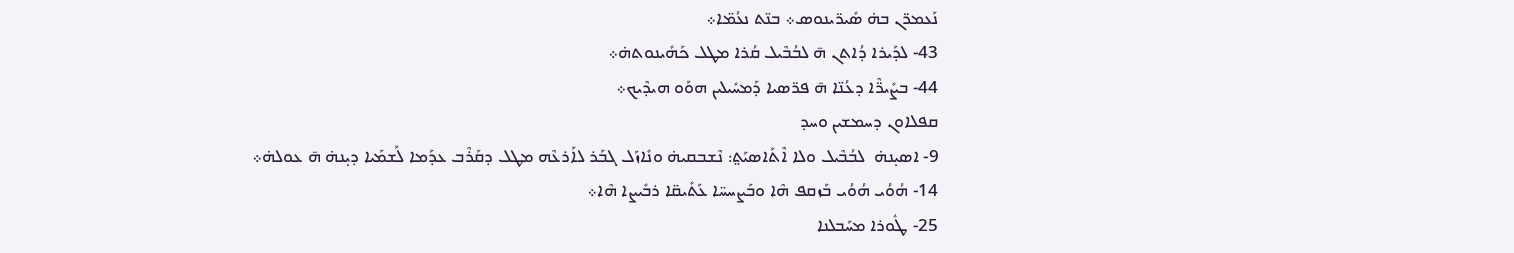ܢܰܥܡܪ̈ܢ ܒܗ̇ ܣܺܝܪ̈ܝܢܘܣ܀ ܒܢ̈ܬ ܢܥܳܡ̈ܐ܀
43- ܠܕܰܝܪܐ ܕܳܐܬܢ ܗ̄ ܠܒܳܒܶܝܠ ܩܳܪܐ ܡܛܠ ܟܰܗܺܝܢܘܬܗ̇܀
44- ܒܨܺܝܪ̈ܶܐ ܕܥܳܢ̈ܐ ܗ̄ ܦܪ̈ܣܝܐ ܕܰܡܚܺܝܠܝܢ ܗܘܰܘ ܗܝܕܶܝܟ܀
ܩܦܠܐܘܢ ܕܚܡܫܝܢ ܘܚܕ
9- ܐܣܝ̣ܢܗ̇  ܠܒܳܒܶܝܠ ܘܠܐ ܐܶܬܰܐܣܝܰܬ݀: ܢܶܫܒܩܝܗ̇ ܘܢܺܐܙܰܠ ܓܒܰܪ ܠܐܰܪܥܶܗ ܡܛܠ ܕܩܰܪܶܒ ܥܕܰܡܐ ܠܰܫܡܰܝܐ ܕܝ̣ܢܗ̇ ܗ̄ ܥܘܠܗ̇܀
14- ܗܳܘܳܝ ܗܳܘܳܝ ܒܰܙܩܦ ܗܶܐ ܘܒܰܨܚܚ̈ܐ ܥܰܬܺܝܩ̈ܐ ܪܒܺܝܨܐ ܗܶܐ܀
25- ܛܽܘܪܐ ܡܚܰܒܠܢܐ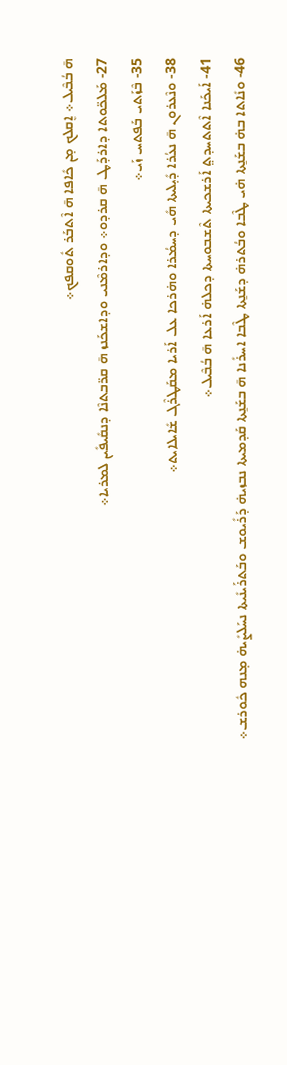ܗ̄ ܒܳܒܶܝܠ܀ ܐܷܩܠܟ ܡ̣ܢ ܟܺܐܦܐ ܗ̄ ܐܶܬܒܰܪ ܬܽܘܩܦܟ܀
27- ܡܰܠܟ̈ܘܬܐ ܕܐܪܕܰܛ ܗ̄ ܩܪܕܘ܀ ܘܕܐܪܡܶܢܝ ܘܕܐܫܟܰܢܙ ܗ̄ ܩܪ̈ܒܬܢܶܐ ܕܢܩܺܝܦܺܝܢ ܠܡܪܝܐ܀
35- ܒܶܙܰܬܝ ܒܰܦܬܚ ܙܰܝ܀
38- ܘܢܶܥܪܘܢ ܗ̄ ܢܥܳܪܐ ܕܺܝ̣ܠܝܬܐ ܗܺܝ ܕܚܡܳܪܐ ܘܗ̇ܪܟܐ ܥܠ ܐܰܪܝܐ ܡܩܰܛܪܶܓ ܫܺܐܝܠܐܝܬ܀
41- ܐܰܝܟܰܢܐ ܐܶܬܬܚܕܬ݀ ܐܰܪܫܟܝܬܐ ܬܶܫܒܘܚܬܐ ܕܟܠܗ̇ ܐܰܪܥܐ ܗ̄ ܒܳܒܶܝܠ܀
46- ܘܢܺܐܬܐ ܒܗ̇ ܒܫܰܢ̱ܬܐ ܗ̇ܝ ܛܶܒܐ ܘܒܳܬܪܗ̇ ܕܫܰܢ̱ܬܐ ܛܶܒܐ ܐܚܪܺܢܐ ܗ̄ ܒܫܰܢ̱ܬܐ ܩܰܕܡܝܬܐ ܢܒܙܝܗ̇ ܕܰܪܺܝܘܫ ܘܒܰܬܪܰܝܢܺܝܬܐ ܢܚܰܠܨܺܝܗ̇ ܡ̣ܢܗ ܟܽܘܪܫ܀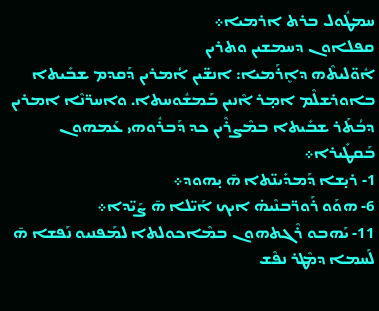ܚܡܛܽܘܠ ܒܪܬ ܐܪܡܝܐ܀
ܩܦܠܐܘܢ ܕܚܡܫܝܢ ܘܬܪܝܢ
ܐܽܘ̈ܠܝܬܶܗ ܕܐܷܪܰܡܝܐ: ܐܢܫ̈ܝܢ ܐܳܡܪܝܢ ܕܰܩܕܡ ܫܒܺܝܬܐ ܒܐܘܪܫܠܶܡ ܐܡ̣ܪ ܐܶܢܝܢ ܒܰܡܫܽܘܚܬܐ. ܘܐܚܪ̈ܢܶܐ ܐܡܪܝܢ ܕܒܳܬܰܪ ܫܒܺܝܬܐ ܒܡܶܨܪܶܝܢ ܟܕ ܕܰܒܪܽܘܗܝ ܥܰܡܗܘܢ ܒܰܩܛܺܝܪܐ܀
1- ܪܝ̣ܫܐ ܕܰܡܕܺܝܢ̈ܬܐ ܗ̄ ܝ̣ܗܘܕ܀
6- ܗܘܰܘ ܪܰܘܪ̈ܒܢܶܝܗ̇ ܐܝܟ ܐܰܝ̈ܠܐ ܗ̄ ܨܰܝ̈ܕܐ܀
11- ܝܰܗܒܘ ܪܶܓܬܗܘܢ ܒܡܶܐܟܘܠܬܐ ܠܡܰܦܢܝܘ ܢܰܦܫܐ ܗ̄ ܠܰܚܡܐ ܕܡܶܛܪ ܢܦܶܫ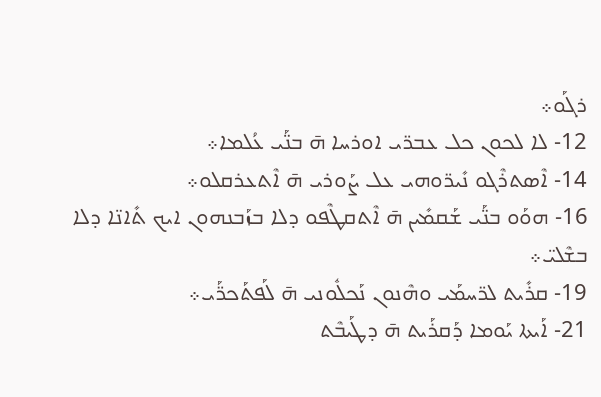ܪܓܰܘ܀
12- ܠܐ ܠܟܘܢ ܟܠ ܥܒܪ̈ܝ ܐܘܪܚܐ ܗ̄ ܒܢ̈ܰܝ ܥܳܠܡܐ܀
14- ܐܶܣܬܪܶܓܘ ܢܺܝܪ̈ܘܗܝ ܥܠ ܨܰܘܪܝ ܗ̄ ܐܶܬܥܪܩܠܘ܀
16- ܗܘܰܘ ܒܢ̈ܰܝ ܫܰܩܡܺܝܢ ܗ̄ ܐܶܬܩܛܶܦܘ ܕܠܐ ܒܙܰܒܢܗܘܢ ܐܝܟ ܬܺܐܢ̈ܐ ܕܠܐ ܒܫܶܠܝ̈܀
19- ܩܪܺܝܬ ܠܪ̈ܚܡܰܝ ܘܗܶܢܘܢ ܢܰܟܠܽܘܢܝ ܗ̄ ܠܰܦܬܰܟܪ̈ܰܝ܀
21- ܐܰܝܬܐ ܝܰܘܡܐ ܕܰܩܪܰܝܬ ܗ̄ ܕܛܰܝܒܶܬ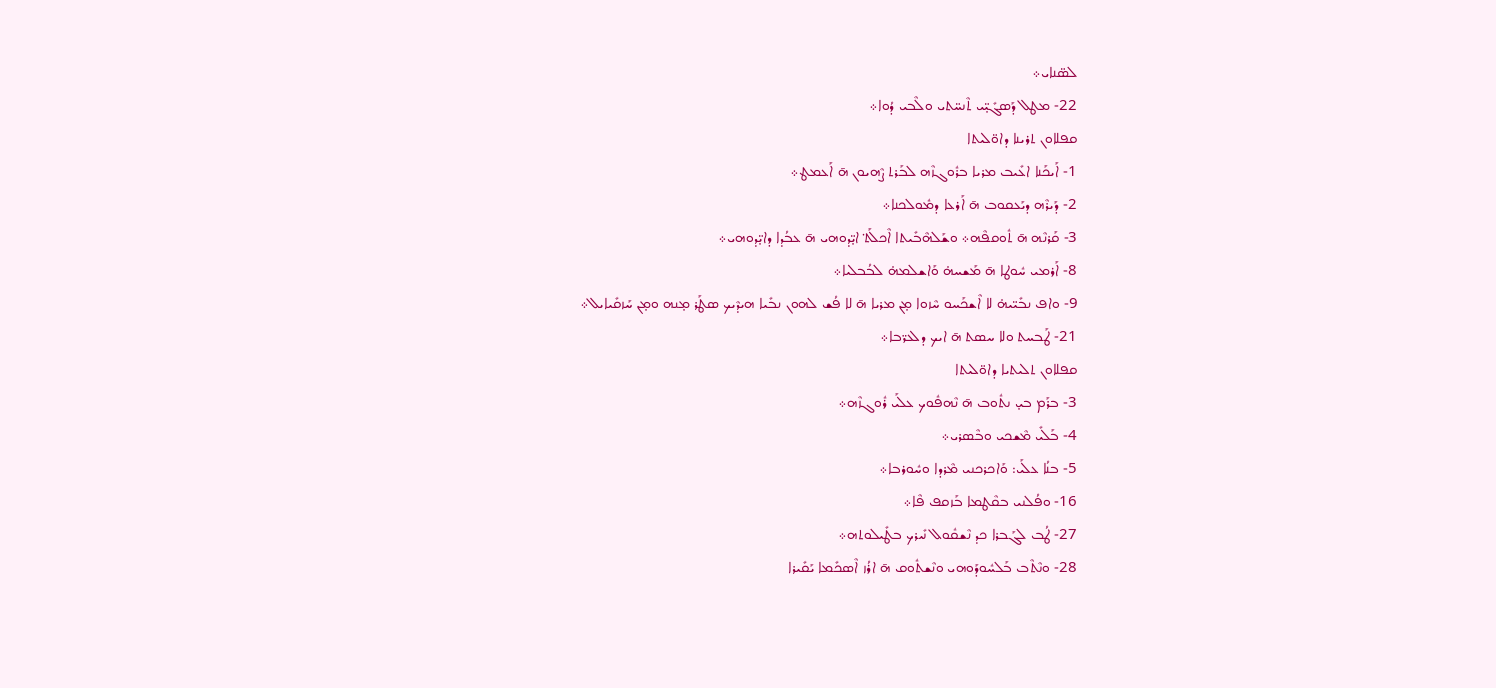ܠܣ̈ܢܐܝ܀
22- ܡܛܠ ܕܰܣܓܺܝ̣̈ܝ ܬܶܢܚ̈ܬܝ ܘܠܶܒܝ ܕܳܘܐ܀
ܩܦܠܐܘܢ ܬܪܝܢܐ ܕܐܘ̈ܠܝܬܐ
1- ܐܰܝܟܰܢܐ ܐܥܺܝܒ ܡܪܝܐ ܒܪܽܘܓܙܶܗ ܠܒܰܪܬ ܨܶܗܝܘܢ ܗ̄ ܐܰܥܡܛ܀
2- ܕܰܝܪܶܗ ܕܝܰܥܩܘܒ ܗ̄ ܐܰܪܥܐ ܕܡܽܘܠܟܢܐ܀
3- ܩܰܪܢܶܗ ܗ̄ ܬܽܘܩܦܶܗ܀ ܘܫܰܠܗܶܒܺܝܬܐ ܐܶܟܠܰܬ݀ ܐܝ̣̈ܕܘܗܝ ܗ̄ ܥܒܳܕܐ ܕܐܝ̣̈ܕܘܗܝ܀
8- ܐܰܪܡܝ ܚܽܘܛܐ ܗ̄ ܡܰܫܚܗ̇ ܘܰܐܫܠܡܗ̇ ܠܒܳܒܠܝܐ܀
9- ܘܐܦ ܢܒܺܝ̈ܝܗ̇ ܠܐ ܐܶܫܟܰܚܘ ܚܶܙܘܐ ܡ̣ܢ ܡܪܝܐ ܗ̄ ܠܐ ܦܳܫ ܠܗܘܢ ܢܒܺܝܐ ܗܝܕܶܝܟ ܣܛܰܪ ܡ̣ܢܗ ܘܡ̣ܢ ܚܰܙܩܺܝܐܝܠ܀
21- ܛܰܒܚܬ ܘܠܐ ܚܣܬ ܗ̄ ܐܝܟ ܕܠܥܪ̈ܒܐ܀
ܩܦܠܐܘܢ ܬܠܝܬܝܐ ܕܐܘ̈ܠܝܬܐ
3- ܒܪܰܡ ܒܝ̣ ܢܬܽܘܒ ܗ̄ ܢܶܗܦܽܘܟ ܥܠܰܝ ܪܽܘܓܙܶܗ܀
4- ܒܰܠܺܝ ܡܶܫܟܝ ܘܒܶܣܪܝ܀
5- ܒܢܳܐ ܥܠܰܝ: ܘܰܐܟܪܟܢܝ ܡܶܪܕܐ ܘܚܽܘܪܒܐ܀
16- ܘܦܳܠܢܝ ܒܩܶܛܡܐ ܒܰܙܩܦ ܦܶܐ܀
27- ܛܳܒ ܠܓܰܒܪܐ ܟܕ ܢܶܫܩܽܘܠ ܢܺܝܪܟ ܒܛܺܝܠܘܬܗ܀
28- ܘܢܶܬܶܒ ܒܰܠܚܽܘܕܰܘܗܝ ܘܢܶܫܬܽܘܩ ܗ̄ ܐܪܳܙ ܐܶܣܟܺܡܐ ܝܰܩܺܝܪܐ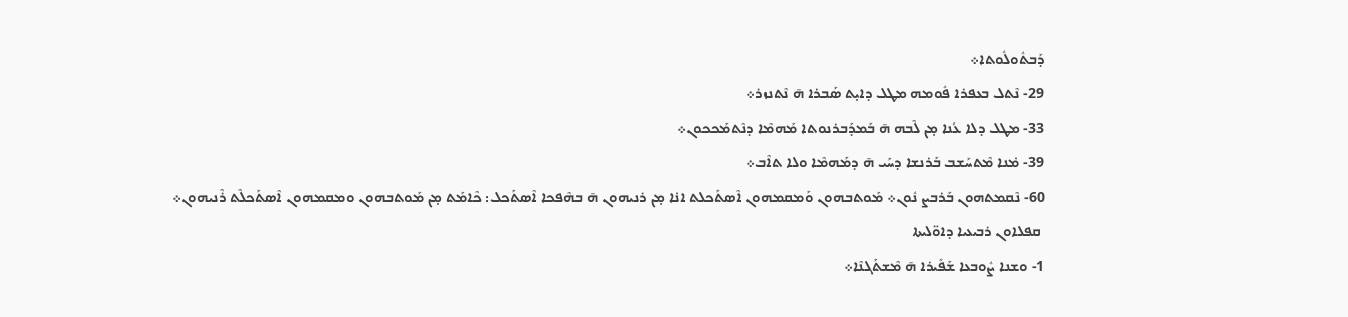ܕܰܒܬܽܘܠܽܘܬܐ܀
29- ܢܶܬܠ ܒܥܦܪܐ ܦܽܘܡܗ ܡܛܠ ܕܐܝ̣ܬ ܣܰܒܪܐ ܗ̄ ܢܶܬܢܙܪ܀
33- ܡܛܠ ܕܠܐ ܥܳܢܐ ܡ̣ܢ ܠܶܒܗ ܗ̄ ܒܰܡܕܰܒܪܢܘܬܐ ܡܰܗܡܶܐ ܕܢܶܬܡܰܟܟܘܢ܀
39- ܡ̇ܢܐ ܡܶܬܚܰܫܒ ܒܰܪܢܫܐ ܕܚܰܝ ܗ̄ ܕܡܰܗܡܶܐ ܘܠܐ ܬܐܶܒ܀
60- ܢܶܩܡܬܗܘܢ ܒܰܪܒܨ ܢܽܘܢ܀ ܡܰܘܬܒܗܘܢ ܘܰܡܩܡܗܘܢ ܐܶܣܬܰܟܠܬ ܐܢ̇ܐ ܡ̣ܢ ܪܢܝܗܘܢ ܗ̄ ܒܗܶܦܟܐ ܐܶܣܬܰܟܠ: ܟܶܐܡܰܬ ܡ̣ܢ ܡܰܘܬܒܗܘܢ ܘܡܩܡܗܘܢ ܐܶܣܬܰܟܠܶܬ ܪܶܢܝܗܘܢ܀
 ܩܦܠܐܘܢ ܪܒܝܥܝܐ ܕܐܘ̈ܠܝܬܐ
1- ܘܫܢܐ ܨܽܘܒܥܐ ܫܰܦܺܝܪܐ ܗ̄ ܡܶܫܬܰܓܢܶܐ܀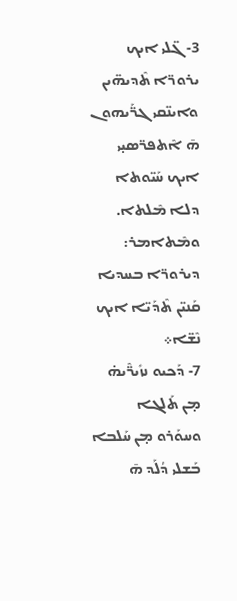3- ܓ̈ܠܝ ܐܝܟ ܝܪܘܪ̈ܐ ܬܶܕܝܗ̈ܝܢ ܘܐܝܢ̈ܩܝ ܓܪ̈ܰܝܗܘܢ ܗ̄ ܐܶܬܦܪ̈ܣܝ̣ܝ ܐܝܟ ܚܰܝ̈ܘܬܐ ܕܠܐ ܡܶܠܬܐ. ܘܡܶܬܐܡܪ: ܕܝܪܘܪ̈ܐ ܒܚܕܝܐ ܩܰܢܝ̈ܢ ܬܶܕܰܝ̈ܐ ܐܝܟ ܢܶܫ̈ܐ܀
7- ܕܰܟܝܘ ܢܙܺܝܪ̈ܶܝܗ̇ ܡ̣ܢ ܬܰܠܓܐ ܘܚܘܰܪܘ ܡ̣ܢ ܚܰܠܒܐ ܒܰܫܠܝ ܕܳܠܰܕ ܗ̄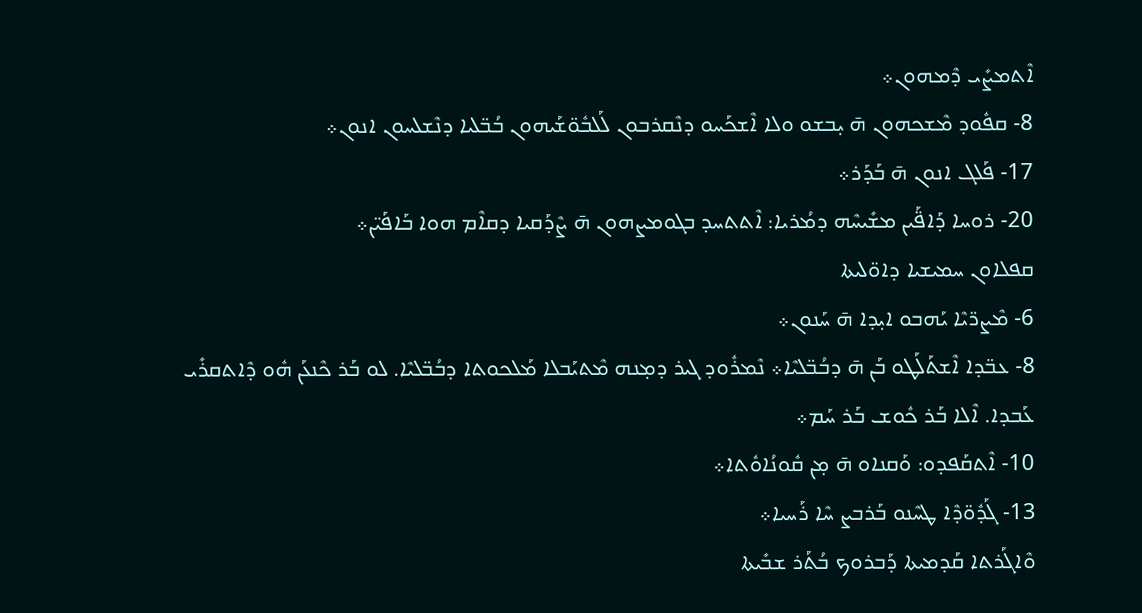ܐܶܬܡܨܺܝ ܕܶܡܗܘܢ܀
8- ܩܦܽܘܕ ܡܶܫܟܗܘܢ ܗ̄ ܝ̣ܒܫܘ ܘܠܐ ܐܶܫܟܰܚܘ ܕܢܶܩܪܒܘܢ ܠܰܠܒܽܘ̈ܫܰܝܗܘܢ ܒܳܒ̈ܠܝܐ ܕܢܶܫܠܚܘܢ ܐܢܘܢ܀
17- ܦܰܠܓ ܐܢܘܢ ܗ̄ ܒܰܕܰܪ܀
20- ܪܘܚܐ ܕܰܐܦ̈ܰܝܢ ܡܫܺܝܚܶܗ ܕܡܳܪܝܐ: ܐܶܬܬܚܕ ܒܓܘܡܨܗܘܢ ܗ̄ ܨܶܕܰܩܝܐ ܕܩܐܶܡ ܗܘܐ ܒܰܐܦܰܝ̈ܢ܀
ܩܦܠܐܘܢ ܚܡܝܫܝܐ ܕܐܘ̈ܠܝܬܐ
6- ܡܶܨܪ̈ܝܶܐ ܝܰܗܒܘ ܐܝ̣ܕܐ ܗ̄ ܚܰܢܘܢ܀
8- ܥܒ̈ܕܐ ܐܶܫܬܰܠܰܛܘ ܒܰܢ ܗ̄ ܕܒܳܒ̈ܠܝܶܐ܀ ܢܶܡܪܽܘܕ ܓܝܪ ܕܡ̣ܢܗ ܡܶܬܝܰܒܠܐ ܡܰܠܟܘܬܐ ܕܒܳܒ̈ܠܝܶܐ. ܠܘ ܒܰܪ ܟܶܢܥܰܢ ܗܽܘ ܕܶܐܬܩܪܺܝ ܥܰܒܕܐ. ܐܶܠܐ ܒܰܪ ܟܽܘܫ ܒܰܪ ܚܰܡ܀
10- ܐܶܬܩܰܦܕܘ: ܘܰܩܢܐܘ ܗ̄ ܡ̣ܢ ܩܽܘܢܳܐܘܽܬܐ܀
13- ܓܰܕܽܘ̈ܕܶܐ ܛܚܶܢܘ ܒܰܪܒܨ ܚܶܐ ܪܰܚܝܐ܀
ܘܶܐܓܰܪܬܐ ܩܰܕܡܝܬܐ ܕܰܒܪܘܟ ܒܳܬܰܪ ܫܒܺܝܬܐ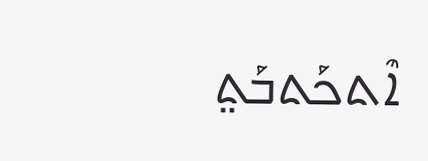ܐܶܬܟܰܬܒܰܬ݀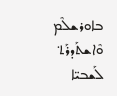ܒܐܘܪܫܠܶܡ ܘܶܐܫܬܰܕܪܰܬ݀ ܠܰܫܒܝ̈ܐ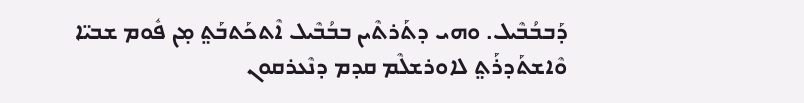ܕܰܒܒܳܒܶܝܠ. ܘܗܝ ܕܬܰܪܬܶܝܢ ܒܒܳܒܶܝܠ ܐܶܬܟܰܬܒܰܬ݀ ܡ̣ܢ ܦܽܘܡ ܫܒܝ̈ܐ ܘܶܐܫܬܰܕܪܰܬ݀ ܠܐܘܪܫܠܶܡ ܩܕܡ ܕܢܶܥܪܩܘܢ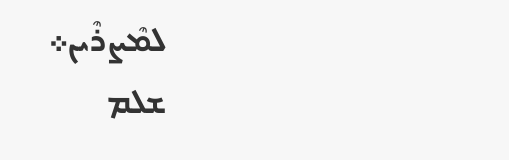ܠܡܶܨܪܶܝܢ܀
ܫܠܡ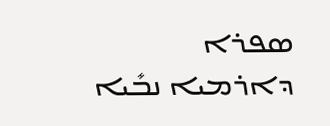ܣܦܪܐ ܕܐܪܡܝܐ ܢܒܺܝܐ